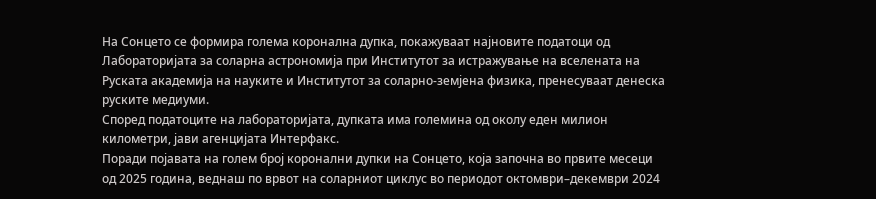На Сонцето се формира голема коронална дупка, покажуваат најновите податоци од Лабораторијата за соларна астрономија при Институтот за истражување на вселената на Руската академија на науките и Институтот за соларно-земјена физика, пренесуваат денеска руските медиуми.
Според податоците на лабораторијата, дупката има големина од околу еден милион километри, јави агенцијата Интерфакс.
Поради појавата на голем број коронални дупки на Сонцето, која започна во првите месеци од 2025 година, веднаш по врвот на соларниот циклус во периодот октомври–декември 2024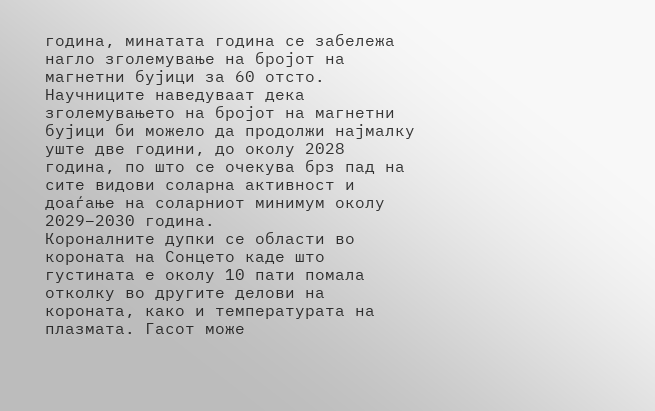година, минатата година се забележа нагло зголемување на бројот на магнетни бујици за 60 отсто.
Научниците наведуваат дека зголемувањето на бројот на магнетни бујици би можело да продолжи најмалку уште две години, до околу 2028 година, по што се очекува брз пад на сите видови соларна активност и доаѓање на соларниот минимум околу 2029–2030 година.
Короналните дупки се области во короната на Сонцето каде што густината е околу 10 пати помала отколку во другите делови на короната, како и температурата на плазмата. Гасот може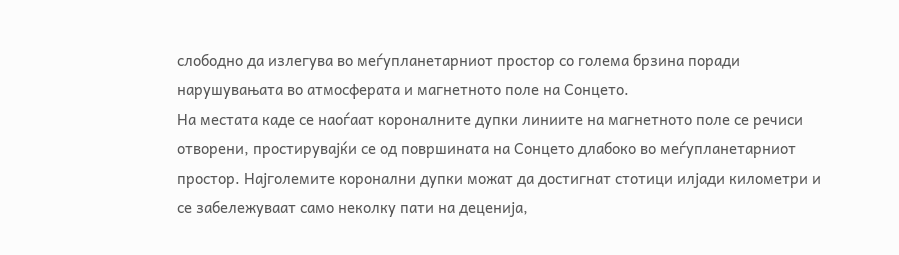слободно да излегува во меѓупланетарниот простор со голема брзина поради нарушувањата во атмосферата и магнетното поле на Сонцето.
На местата каде се наоѓаат короналните дупки линиите на магнетното поле се речиси отворени, простирувајќи се од површината на Сонцето длабоко во меѓупланетарниот простор. Најголемите коронални дупки можат да достигнат стотици илјади километри и се забележуваат само неколку пати на деценија,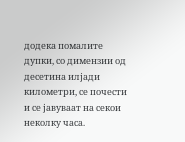додека помалите дупки, со димензии од десетина илјади километри, се почести и се јавуваат на секои неколку часа.